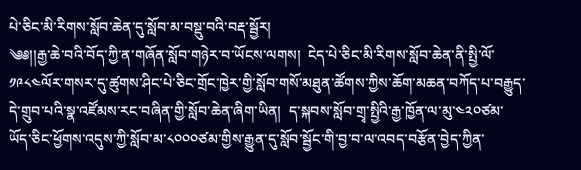པེ་ཅིང་མི་རིགས་སློབ་ཆེན་དུ་སློབ་མ་བསྡུ་བའི་བརྡ་སྦྱོར།
༄༅།།རྒྱ་ཆེ་བའི་བོད་ཀྱི་ན་གཞོན་སློབ་གཉེར་བ་ཡོངས་ལགས།  ངེད་པེ་ཅིང་མི་རིགས་སློབ་ཆེན་ནི་སྤྱི་ལོ་༡༩༨༤ལོར་གསར་དུ་ཚུགས་ཤིང་པེ་ཅིང་གྲོང་ཁྱེར་གྱི་སློབ་གསོ་མཐུན་ཚོགས་ཀྱིས་ཆོག་མཆན་བཀོད་པ་བརྒྱུད་དེ་གྲུབ་པའི་སྣ་འཛོམས་རང་བཞིན་གྱི་སློབ་ཆེན་ཞིག་ཡིན།  ད་སྐབས་སློབ་གྲྭ་སྤྱིའི་རྒྱ་ཁྱོན་ལ་མུ་༤༢༠ཙམ་ཡོད་ཅིང་ཕྱོགས་འདུས་ཀྱི་སློབ་མ་༨༠༠༠ཙམ་གྱིས་རྒྱུན་དུ་སློབ་སྦྱོང་གི་བྱ་བ་ལ་འབད་བརྩོན་བྱེད་ཀྱིན་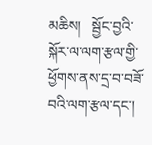མཆིས།   སྦྱོང་བྱའི་སྐོར་ལ་ལག་རྩལ་གྱི་ཕྱོགས་ནས་དྲ་བ་བཟོ་བའི་ལག་རྩལ་དང་།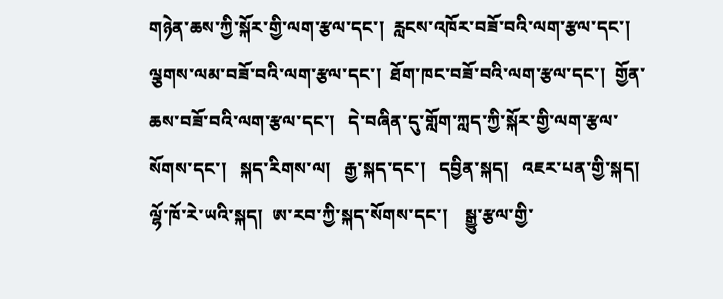གཉེན་ཆས་ཀྱི་སྐོར་གྱི་ལག་རྩལ་དང་།  རླངས་འཁོར་བཟོ་བའི་ལག་རྩལ་དང་།   ལྕགས་ལམ་བཟོ་བའི་ལག་རྩལ་དང་།  ཐོག་ཁང་བཟོ་བའི་ལག་རྩལ་དང་།  གྱོན་ཆས་བཟོ་བའི་ལག་རྩལ་དང་།   དེ་བཞིན་དུ་གློག་ཀླད་ཀྱི་སྐོར་གྱི་ལག་རྩལ་སོགས་དང་།   སྐད་རིགས་ལ།   རྒྱ་སྐད་དང་།   དབྱིན་སྐད།   འཇར་པན་གྱི་སྐད།   ལྷོ་ཁོ་རེ་ཡའི་སྐད།  ཨ་རབ་ཀྱི་སྐད་སོགས་དང་།    སྒྱུ་རྩལ་གྱི་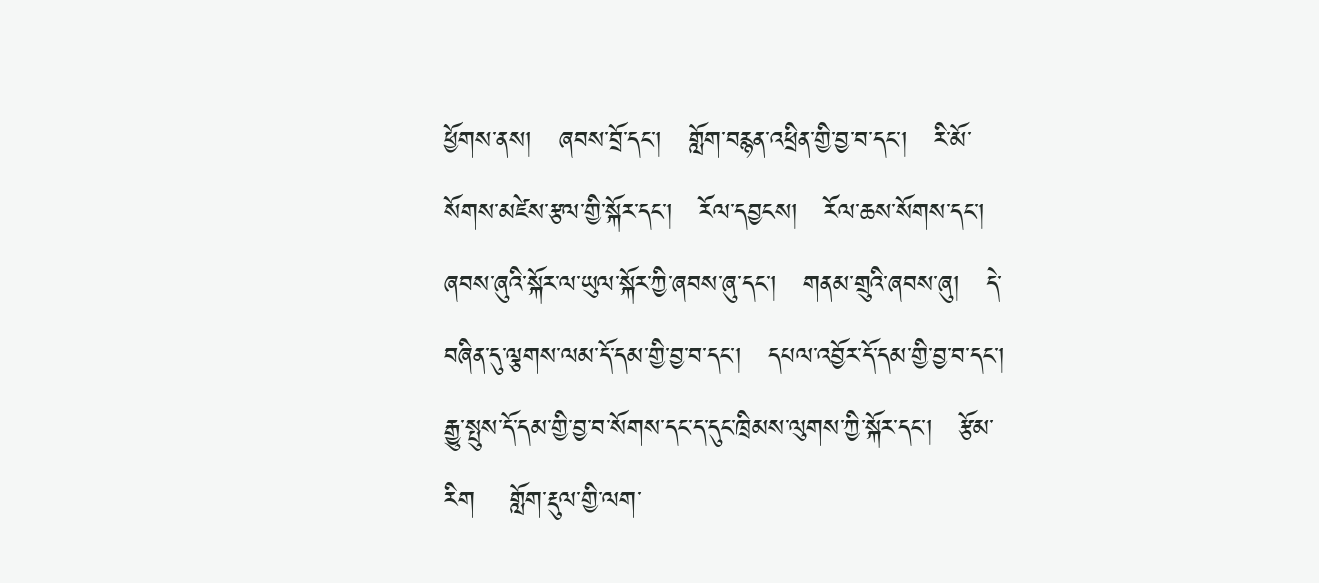ཕྱོགས་ནས།   ཞབས་བྲོ་དང་།   གློག་བརྙན་འཕྲིན་གྱི་བྱ་བ་དང་།   རི་མོ་སོགས་མཛེས་རྩལ་གྱི་སྐོར་དང་།   རོལ་དབྱངས།   རོལ་ཆས་སོགས་དང་།   ཞབས་ཞུའི་སྐོར་ལ་ཡུལ་སྐོར་ཀྱི་ཞབས་ཞུ་དང་།   གནམ་གྲུའི་ཞབས་ཞུ།   དེ་བཞིན་དུ་ལྕགས་ལམ་དོ་དམ་གྱི་བྱ་བ་དང་།   དཔལ་འབྱོར་དོ་དམ་གྱི་བྱ་བ་དང་།   རྒྱུ་སྤུས་དོ་དམ་གྱི་བྱ་བ་སོགས་དང་ད་དུང་ཁྲིམས་ལུགས་ཀྱི་སྐོར་དང་།   རྩོམ་རིག    གློག་རྡུལ་གྱི་ལག་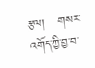རྩལ།   གསར་འགོད་ཀྱི་བྱ་བ་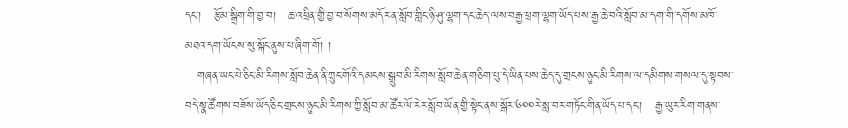དང་།   རྩོམ་སྒྲིག་གི་བྱ་བ།   ཆ་འཕྲིན་གྱི་བྱ་བ་སོགས་མདོར་ན་སློབ་གླིང་ཉི་ཤུ་ལྷག་དང་ཆེད་ལས་བརྒྱ་ཕྲག་ལྷག་ཡོད་པས་རྒྱ་ཆེ་བའི་སློབ་མ་དག་གི་དགོས་མཁོ་མཐའ་དག་ཡོངས་སུ་སྐོང་ནུས་པ་ཞིག་གོ། །
   གཞན་ཡང་པེ་ཅིང་མི་རིགས་སློབ་ཆེན་ནི་ཀྲུང་གོའི་དམངས་སྒྲུབ་མི་རིགས་སློབ་ཆེན་གཅིག་པུ་དེ་ཡིན་པས་ཆེད་དུ་གྲངས་ཉུང་མི་རིགས་ལ་དམིགས་གསལ་དུ་སྟབས་བདེ་སྣ་ཚོགས་བཟོས་ཡོད་ཅིང་གྲངས་ཉུང་མི་རིགས་ཀྱི་སློབ་མ་ཚོར་ལོ་རེར་སློབ་ཡོན་གྱི་སྟེང་ནས་སྒོར་༦༠༠རེ་སླ་བར་གཏོང་གིན་ཡོད་པ་དང་།   རྒྱ་ཡུར་རིག་གནས་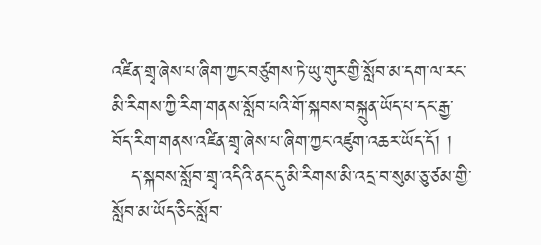འཛིན་གྲྭ་ཞེས་པ་ཞིག་ཀྱང་བཙུགས་ཏེ་ཡུ་གུར་གྱི་སློབ་མ་དག་ལ་རང་མི་རིགས་ཀྱི་རིག་གནས་སློབ་པའི་གོ་སྐབས་བསྐྲུན་ཡོད་པ་དང་རྒྱ་བོད་རིག་གནས་འཛིན་གྲྭ་ཞེས་པ་ཞིག་ཀྱང་འཛུག་འཆར་ཡོད་དོ། །
   ད་སྐབས་སློབ་གྲྭ་འདིའི་ནང་དུ་མི་རིགས་མི་འདྲ་བ་སུམ་ཅུ་ཙམ་གྱི་སློབ་མ་ཡོད་ཅིང་སློབ་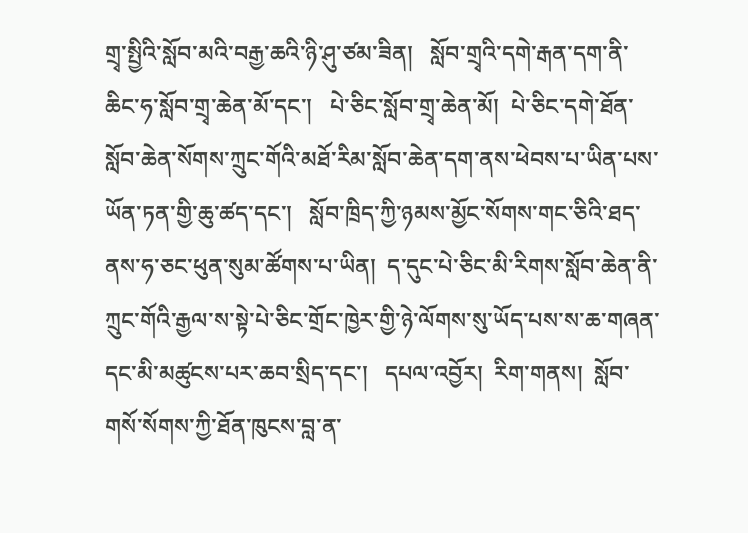གྲྭ་སྤྱིའི་སློབ་མའི་བརྒྱ་ཆའི་ཉི་ཤུ་ཙམ་ཟིན།   སློབ་གྲྭའི་དགེ་རྒན་དག་ནི་ཆིང་ཧ་སློབ་གྲྭ་ཆེན་མོ་དང་།   པེ་ཅིང་སློབ་གྲྭ་ཆེན་མོ།  པེ་ཅིང་དགེ་ཐོན་སློབ་ཆེན་སོགས་ཀྲུང་གོའི་མཐོ་རིམ་སློབ་ཆེན་དག་ནས་ཕེབས་པ་ཡིན་པས་ཡོན་ཏན་གྱི་ཆུ་ཚད་དང་།   སློབ་ཁྲིད་ཀྱི་ཉམས་མྱོང་སོགས་གང་ཅིའི་ཐད་ནས་ཧ་ཅང་ཕུན་སུམ་ཚོགས་པ་ཡིན།  ད་དུང་པེ་ཅིང་མི་རིགས་སློབ་ཆེན་ནི་ཀྲུང་གོའི་རྒྱལ་ས་སྟེ་པེ་ཅིང་གྲོང་ཁྱེར་གྱི་ཉེ་ལོགས་སུ་ཡོད་པས་ས་ཆ་གཞན་དང་མི་མཚུངས་པར་ཆབ་སྲིད་དང་།   དཔལ་འབྱོར།  རིག་གནས།  སློབ་གསོ་སོགས་ཀྱི་ཐོན་ཁུངས་བླ་ན་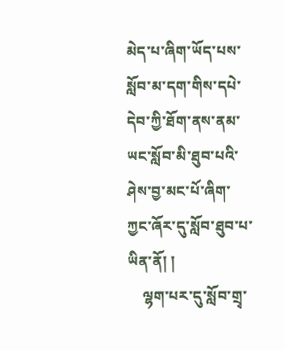མེད་པ་ཞིག་ཡོད་པས་སློབ་མ་དག་གིས་དཔེ་དེབ་ཀྱི་ཐོག་ནས་ནམ་ཡང་སློབ་མི་ཐུབ་པའི་ཤེས་བྱ་མང་པོ་ཞིག་ཀྱང་ཞོར་དུ་སློབ་ཐུབ་པ་ཡིན་ནོ། །
    ལྷག་པར་དུ་སློབ་གྲྭ་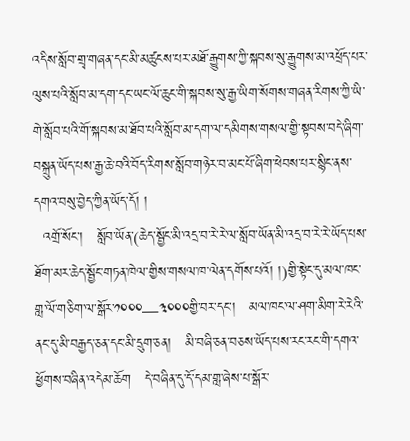འདིས་སློབ་གྲྭ་གཞན་དང་མི་མཚུངས་པར་མཐོ་རྒྱུགས་ཀྱི་སྐབས་སུ་རྒྱུགས་མ་འཕྲོད་པར་ལུས་པའི་སློབ་མ་དག་དང་ཡང་ལོ་ཆུང་གི་སྐབས་སུ་རྒྱ་ཡིག་སོགས་གཞན་རིགས་ཀྱི་ཡི་གེ་སློབ་པའི་གོ་སྐབས་མ་ཐོབ་པའི་སློབ་མ་དག་ལ་དམིགས་གསལ་གྱི་སྟབས་བདེ་ཞིག་བསྐྲུན་ཡོད་པས་རྒྱ་ཆེ་བའི་བོད་རིགས་སློབ་གཉེར་བ་མང་པོ་ཞིག་ཕེབས་པར་སྙིང་ནས་དགའ་བསུ་བྱེད་ཀྱིན་ཡོད་དོ། །
  འགྲོ་སོང་།   སློབ་ཡོན་(ཆེད་སྦྱོང་མི་འདྲ་བ་རེ་རེ་ལ་སློབ་ཡོན་མི་འདྲ་བ་རེ་རེ་ཡོད་པས་ཐོག་མར་ཆེད་སྦྱོང་གཏན་ཁེལ་གྱིས་གསལ་ཁ་ལེན་དགོས་པའོ། །)གྱི་སྟེང་དུ་མལ་ཁང་གླ་ལོ་གཅིག་ལ་སྒོར་༡༠༠༠—༣༠༠༠གྱི་བར་དང་།   མལ་ཁང་ལ་ཤག་མིག་རེ་རེའི་ནང་དུ་མི་བརྒྱད་ཅན་དང་མི་དྲུག་ཅན།   མི་བཞི་ཅན་བཅས་ཡོད་པས་རང་རང་གི་དགའ་ཕྱོགས་བཞིན་འདེམ་ཆོག   དེ་བཞིན་དུ་དོ་དམ་གླ་ཞེས་པ་སྒོར་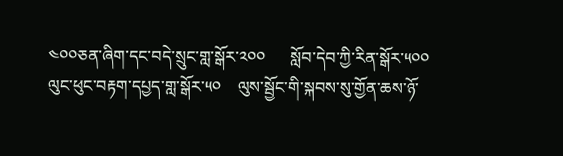༤༠༠ཅན་ཞིག་དང་བདེ་སྲུང་གླ་སྒོར་༢༠༠      སློབ་དེབ་ཀྱི་རིན་སྒོར་༥༠༠      ལུང་ཕུང་བརྟག་དཔྱད་གླ་སྒོར་༥༠    ལུས་སྦྱོང་གི་སྐབས་སུ་གྱོན་ཆས་ཉོ་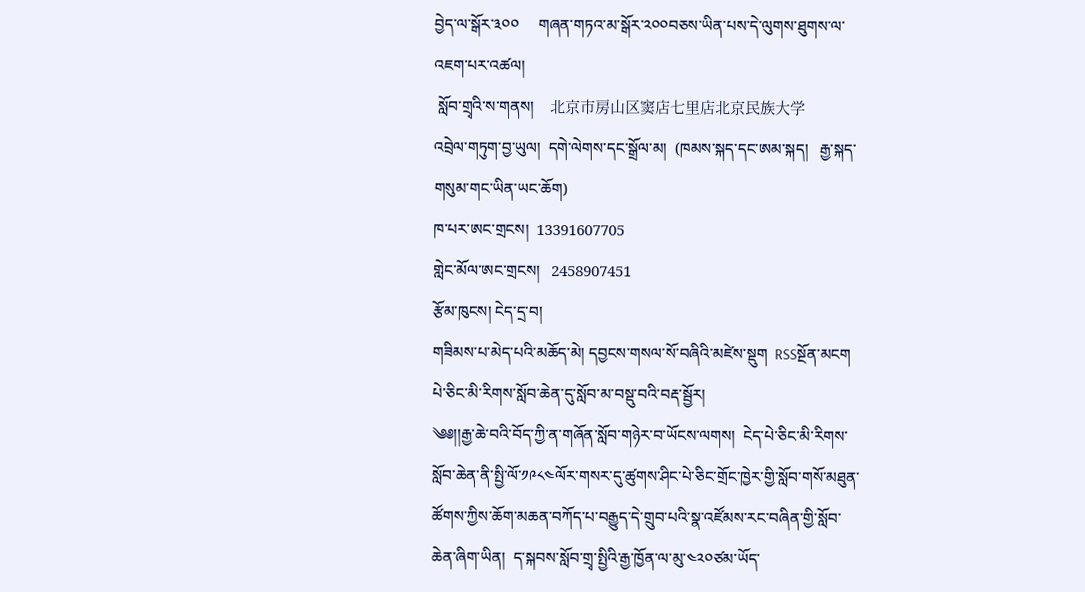བྱེད་ལ་སྒོར་༣༠༠     གཞན་གཏའ་མ་སྒོར་༢༠༠བཅས་ཡིན་པས་དེ་ལུགས་ཐུགས་ལ་འཇག་པར་འཚལ།
 སློབ་གྲྭའི་ས་གནས།    北京市房山区窦店七里店北京民族大学
འབྲེལ་གཏུག་བྱ་ཡུལ།  དགེ་ལེགས་དང་སྒྲོལ་མ།  (ཁམས་སྐད་དང་ཨམ་སྐད།   རྒྱ་སྐད་གསུམ་གང་ཡིན་ཡང་ཆོག)
ཁ་པར་ཨང་གྲངས།  13391607705
གླེང་མོལ་ཨང་གྲངས།   2458907451
རྩོམ་ཁུངས། ངེད་དྲ་བ།
གཟིམས་པ་མེད་པའི་མཆོད་མེ། དབྱངས་གསལ་སོ་བཞིའི་མཛེས་སྡུག  RSSསྔོན་མངག
པེ་ཅིང་མི་རིགས་སློབ་ཆེན་དུ་སློབ་མ་བསྡུ་བའི་བརྡ་སྦྱོར།
༄༅།།རྒྱ་ཆེ་བའི་བོད་ཀྱི་ན་གཞོན་སློབ་གཉེར་བ་ཡོངས་ལགས།  ངེད་པེ་ཅིང་མི་རིགས་སློབ་ཆེན་ནི་སྤྱི་ལོ་༡༩༨༤ལོར་གསར་དུ་ཚུགས་ཤིང་པེ་ཅིང་གྲོང་ཁྱེར་གྱི་སློབ་གསོ་མཐུན་ཚོགས་ཀྱིས་ཆོག་མཆན་བཀོད་པ་བརྒྱུད་དེ་གྲུབ་པའི་སྣ་འཛོམས་རང་བཞིན་གྱི་སློབ་ཆེན་ཞིག་ཡིན།  ད་སྐབས་སློབ་གྲྭ་སྤྱིའི་རྒྱ་ཁྱོན་ལ་མུ་༤༢༠ཙམ་ཡོད་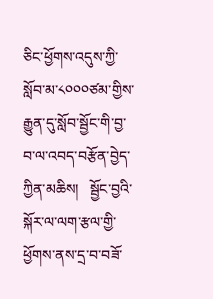ཅིང་ཕྱོགས་འདུས་ཀྱི་སློབ་མ་༨༠༠༠ཙམ་གྱིས་རྒྱུན་དུ་སློབ་སྦྱོང་གི་བྱ་བ་ལ་འབད་བརྩོན་བྱེད་ཀྱིན་མཆིས།   སྦྱོང་བྱའི་སྐོར་ལ་ལག་རྩལ་གྱི་ཕྱོགས་ནས་དྲ་བ་བཟོ་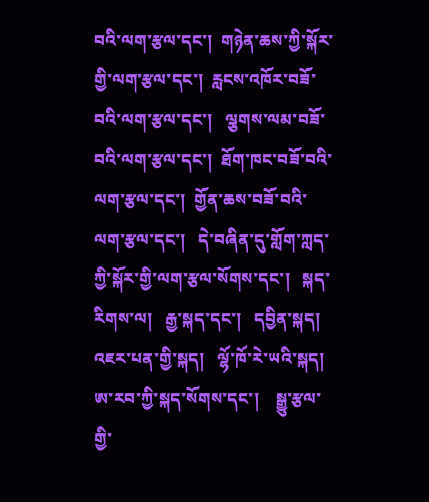བའི་ལག་རྩལ་དང་།  གཉེན་ཆས་ཀྱི་སྐོར་གྱི་ལག་རྩལ་དང་།  རླངས་འཁོར་བཟོ་བའི་ལག་རྩལ་དང་།   ལྕགས་ལམ་བཟོ་བའི་ལག་རྩལ་དང་།  ཐོག་ཁང་བཟོ་བའི་ལག་རྩལ་དང་།  གྱོན་ཆས་བཟོ་བའི་ལག་རྩལ་དང་།   དེ་བཞིན་དུ་གློག་ཀླད་ཀྱི་སྐོར་གྱི་ལག་རྩལ་སོགས་དང་།   སྐད་རིགས་ལ།   རྒྱ་སྐད་དང་།   དབྱིན་སྐད།   འཇར་པན་གྱི་སྐད།   ལྷོ་ཁོ་རེ་ཡའི་སྐད།  ཨ་རབ་ཀྱི་སྐད་སོགས་དང་།    སྒྱུ་རྩལ་གྱི་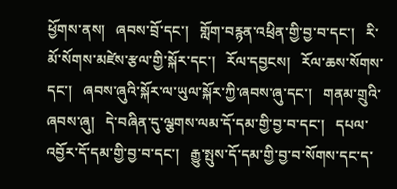ཕྱོགས་ནས།   ཞབས་བྲོ་དང་།   གློག་བརྙན་འཕྲིན་གྱི་བྱ་བ་དང་།   རི་མོ་སོགས་མཛེས་རྩལ་གྱི་སྐོར་དང་།   རོལ་དབྱངས།   རོལ་ཆས་སོགས་དང་།   ཞབས་ཞུའི་སྐོར་ལ་ཡུལ་སྐོར་ཀྱི་ཞབས་ཞུ་དང་།   གནམ་གྲུའི་ཞབས་ཞུ།   དེ་བཞིན་དུ་ལྕགས་ལམ་དོ་དམ་གྱི་བྱ་བ་དང་།   དཔལ་འབྱོར་དོ་དམ་གྱི་བྱ་བ་དང་།   རྒྱུ་སྤུས་དོ་དམ་གྱི་བྱ་བ་སོགས་དང་ད་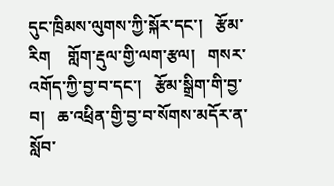དུང་ཁྲིམས་ལུགས་ཀྱི་སྐོར་དང་།   རྩོམ་རིག    གློག་རྡུལ་གྱི་ལག་རྩལ།   གསར་འགོད་ཀྱི་བྱ་བ་དང་།   རྩོམ་སྒྲིག་གི་བྱ་བ།   ཆ་འཕྲིན་གྱི་བྱ་བ་སོགས་མདོར་ན་སློབ་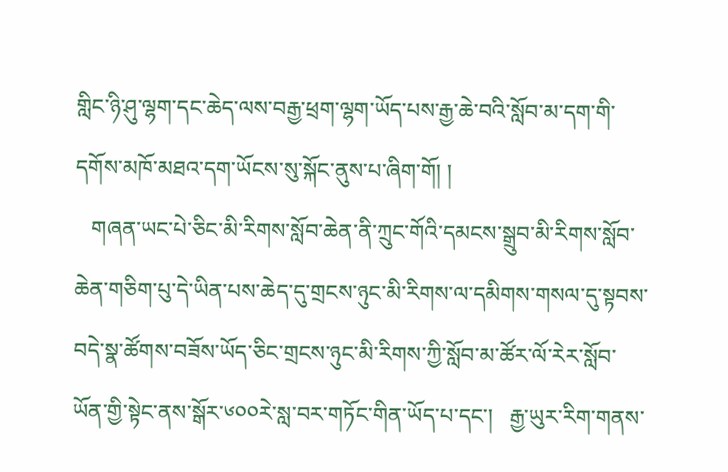གླིང་ཉི་ཤུ་ལྷག་དང་ཆེད་ལས་བརྒྱ་ཕྲག་ལྷག་ཡོད་པས་རྒྱ་ཆེ་བའི་སློབ་མ་དག་གི་དགོས་མཁོ་མཐའ་དག་ཡོངས་སུ་སྐོང་ནུས་པ་ཞིག་གོ། །
   གཞན་ཡང་པེ་ཅིང་མི་རིགས་སློབ་ཆེན་ནི་ཀྲུང་གོའི་དམངས་སྒྲུབ་མི་རིགས་སློབ་ཆེན་གཅིག་པུ་དེ་ཡིན་པས་ཆེད་དུ་གྲངས་ཉུང་མི་རིགས་ལ་དམིགས་གསལ་དུ་སྟབས་བདེ་སྣ་ཚོགས་བཟོས་ཡོད་ཅིང་གྲངས་ཉུང་མི་རིགས་ཀྱི་སློབ་མ་ཚོར་ལོ་རེར་སློབ་ཡོན་གྱི་སྟེང་ནས་སྒོར་༦༠༠རེ་སླ་བར་གཏོང་གིན་ཡོད་པ་དང་།   རྒྱ་ཡུར་རིག་གནས་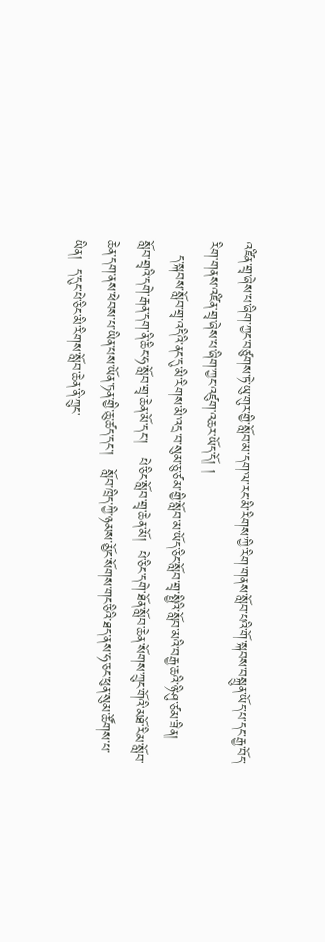འཛིན་གྲྭ་ཞེས་པ་ཞིག་ཀྱང་བཙུགས་ཏེ་ཡུ་གུར་གྱི་སློབ་མ་དག་ལ་རང་མི་རིགས་ཀྱི་རིག་གནས་སློབ་པའི་གོ་སྐབས་བསྐྲུན་ཡོད་པ་དང་རྒྱ་བོད་རིག་གནས་འཛིན་གྲྭ་ཞེས་པ་ཞིག་ཀྱང་འཛུག་འཆར་ཡོད་དོ། །
   ད་སྐབས་སློབ་གྲྭ་འདིའི་ནང་དུ་མི་རིགས་མི་འདྲ་བ་སུམ་ཅུ་ཙམ་གྱི་སློབ་མ་ཡོད་ཅིང་སློབ་གྲྭ་སྤྱིའི་སློབ་མའི་བརྒྱ་ཆའི་ཉི་ཤུ་ཙམ་ཟིན།   སློབ་གྲྭའི་དགེ་རྒན་དག་ནི་ཆིང་ཧ་སློབ་གྲྭ་ཆེན་མོ་དང་།   པེ་ཅིང་སློབ་གྲྭ་ཆེན་མོ།  པེ་ཅིང་དགེ་ཐོན་སློབ་ཆེན་སོགས་ཀྲུང་གོའི་མཐོ་རིམ་སློབ་ཆེན་དག་ནས་ཕེབས་པ་ཡིན་པས་ཡོན་ཏན་གྱི་ཆུ་ཚད་དང་།   སློབ་ཁྲིད་ཀྱི་ཉམས་མྱོང་སོགས་གང་ཅིའི་ཐད་ནས་ཧ་ཅང་ཕུན་སུམ་ཚོགས་པ་ཡིན།  ད་དུང་པེ་ཅིང་མི་རིགས་སློབ་ཆེན་ནི་ཀྲུང་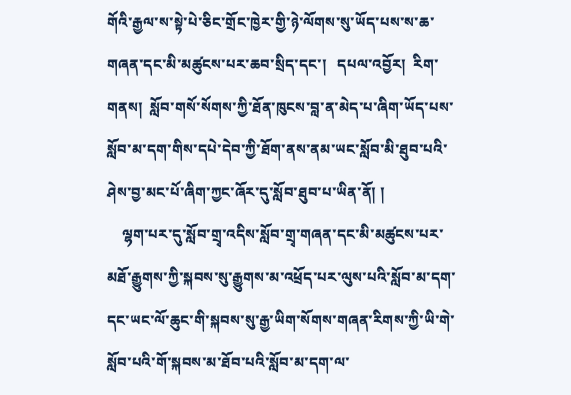གོའི་རྒྱལ་ས་སྟེ་པེ་ཅིང་གྲོང་ཁྱེར་གྱི་ཉེ་ལོགས་སུ་ཡོད་པས་ས་ཆ་གཞན་དང་མི་མཚུངས་པར་ཆབ་སྲིད་དང་།   དཔལ་འབྱོར།  རིག་གནས།  སློབ་གསོ་སོགས་ཀྱི་ཐོན་ཁུངས་བླ་ན་མེད་པ་ཞིག་ཡོད་པས་སློབ་མ་དག་གིས་དཔེ་དེབ་ཀྱི་ཐོག་ནས་ནམ་ཡང་སློབ་མི་ཐུབ་པའི་ཤེས་བྱ་མང་པོ་ཞིག་ཀྱང་ཞོར་དུ་སློབ་ཐུབ་པ་ཡིན་ནོ། །
    ལྷག་པར་དུ་སློབ་གྲྭ་འདིས་སློབ་གྲྭ་གཞན་དང་མི་མཚུངས་པར་མཐོ་རྒྱུགས་ཀྱི་སྐབས་སུ་རྒྱུགས་མ་འཕྲོད་པར་ལུས་པའི་སློབ་མ་དག་དང་ཡང་ལོ་ཆུང་གི་སྐབས་སུ་རྒྱ་ཡིག་སོགས་གཞན་རིགས་ཀྱི་ཡི་གེ་སློབ་པའི་གོ་སྐབས་མ་ཐོབ་པའི་སློབ་མ་དག་ལ་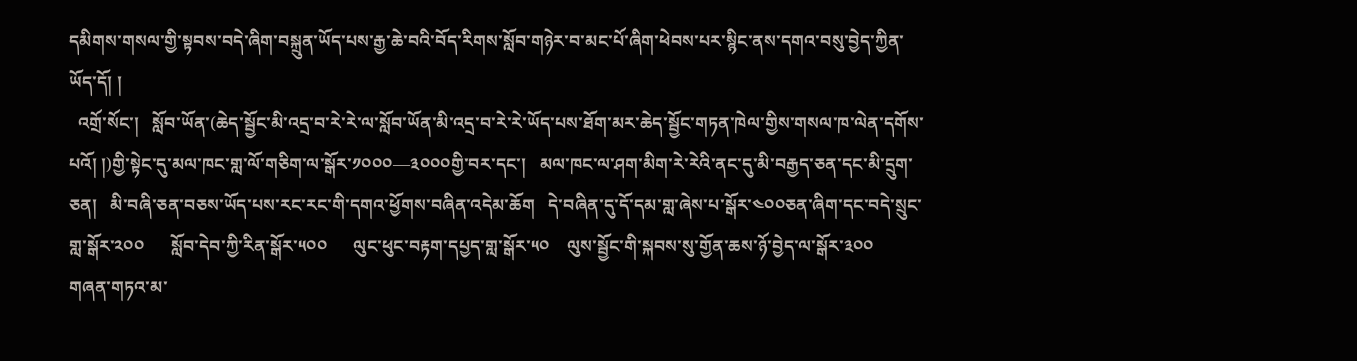དམིགས་གསལ་གྱི་སྟབས་བདེ་ཞིག་བསྐྲུན་ཡོད་པས་རྒྱ་ཆེ་བའི་བོད་རིགས་སློབ་གཉེར་བ་མང་པོ་ཞིག་ཕེབས་པར་སྙིང་ནས་དགའ་བསུ་བྱེད་ཀྱིན་ཡོད་དོ། །
  འགྲོ་སོང་།   སློབ་ཡོན་(ཆེད་སྦྱོང་མི་འདྲ་བ་རེ་རེ་ལ་སློབ་ཡོན་མི་འདྲ་བ་རེ་རེ་ཡོད་པས་ཐོག་མར་ཆེད་སྦྱོང་གཏན་ཁེལ་གྱིས་གསལ་ཁ་ལེན་དགོས་པའོ། །)གྱི་སྟེང་དུ་མལ་ཁང་གླ་ལོ་གཅིག་ལ་སྒོར་༡༠༠༠—༣༠༠༠གྱི་བར་དང་།   མལ་ཁང་ལ་ཤག་མིག་རེ་རེའི་ནང་དུ་མི་བརྒྱད་ཅན་དང་མི་དྲུག་ཅན།   མི་བཞི་ཅན་བཅས་ཡོད་པས་རང་རང་གི་དགའ་ཕྱོགས་བཞིན་འདེམ་ཆོག   དེ་བཞིན་དུ་དོ་དམ་གླ་ཞེས་པ་སྒོར་༤༠༠ཅན་ཞིག་དང་བདེ་སྲུང་གླ་སྒོར་༢༠༠      སློབ་དེབ་ཀྱི་རིན་སྒོར་༥༠༠      ལུང་ཕུང་བརྟག་དཔྱད་གླ་སྒོར་༥༠    ལུས་སྦྱོང་གི་སྐབས་སུ་གྱོན་ཆས་ཉོ་བྱེད་ལ་སྒོར་༣༠༠     གཞན་གཏའ་མ་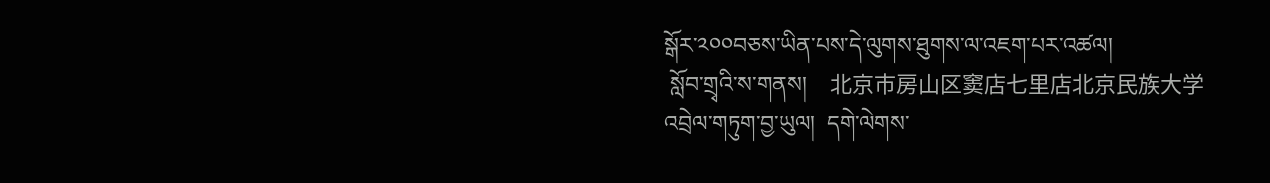སྒོར་༢༠༠བཅས་ཡིན་པས་དེ་ལུགས་ཐུགས་ལ་འཇག་པར་འཚལ།
 སློབ་གྲྭའི་ས་གནས།    北京市房山区窦店七里店北京民族大学
འབྲེལ་གཏུག་བྱ་ཡུལ།  དགེ་ལེགས་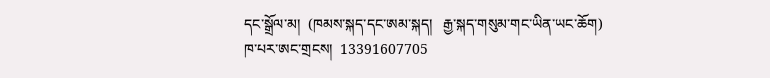དང་སྒྲོལ་མ།  (ཁམས་སྐད་དང་ཨམ་སྐད།   རྒྱ་སྐད་གསུམ་གང་ཡིན་ཡང་ཆོག)
ཁ་པར་ཨང་གྲངས།  13391607705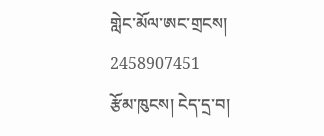གླེང་མོལ་ཨང་གྲངས།   2458907451
རྩོམ་ཁུངས། ངེད་དྲ་བ།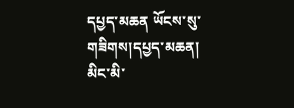དཔྱད་མཆན ཡོངས་སུ་གཟིགས།དཔྱད་མཆན།
མིང་མི་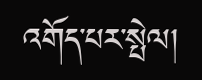འགོད་པར་སྤེལ།